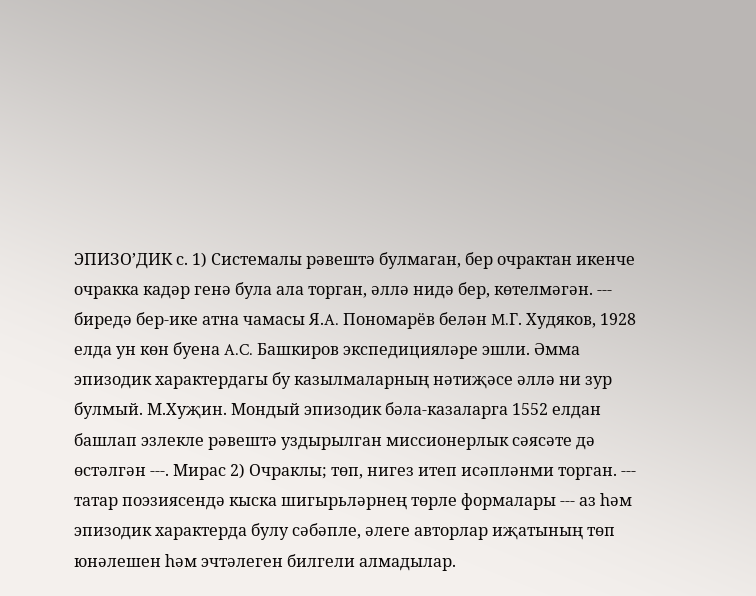ЭПИЗО’ДИК с. 1) Системалы рәвештә булмаган, бер очрактан икенче очракка кадәр генә була ала торган, әллә нидә бер, көтелмәгән. --- биредә бер-ике атна чамасы Я.A. Пономарёв белән M.Г. Худяков, 1928 елда ун көн буена A.C. Башкиров экспедицияләре эшли. Әмма эпизодик характердагы бу казылмаларның нәтиҗәсе әллә ни зур булмый. М.Хуҗин. Мондый эпизодик бәла-казаларга 1552 елдан башлап эзлекле рәвештә уздырылган миссионерлык сәясәте дә өстәлгән ---. Мирас 2) Очраклы; төп, нигез итеп исәпләнми торган. --- татар поэзиясендә кыска шигырьләрнең төрле формалары --- аз һәм эпизодик характерда булу сәбәпле, әлеге авторлар иҗатының төп юнәлешен һәм эчтәлеген билгели алмадылар.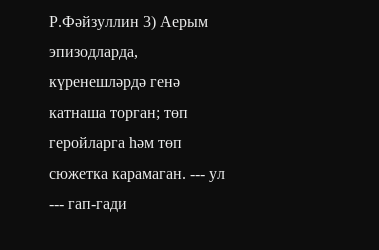Р.Фәйзуллин 3) Аерым эпизодларда, күренешләрдә генә катнаша торган; төп геройларга һәм төп сюжетка карамаган. --- ул --- гап-гади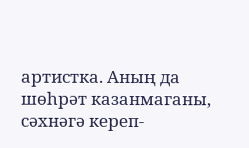артистка. Аның да шөһрәт казанмаганы, сәхнәгә кереп-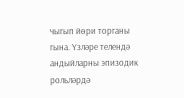чыгып йөри торганы гына. Үзләре телендә андыйларны эпизодик рольләрдә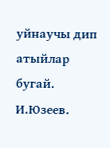уйнаучы дип атыйлар бугай. И.Юзеев.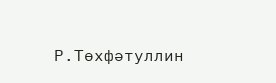Р.Төхфәтуллин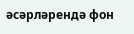әсәрләрендә фон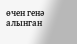өчен генә алынган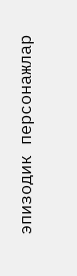эпизодик персонажлар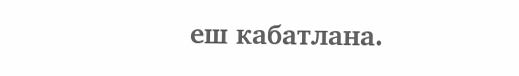еш кабатлана.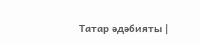Татар әдәбияты |